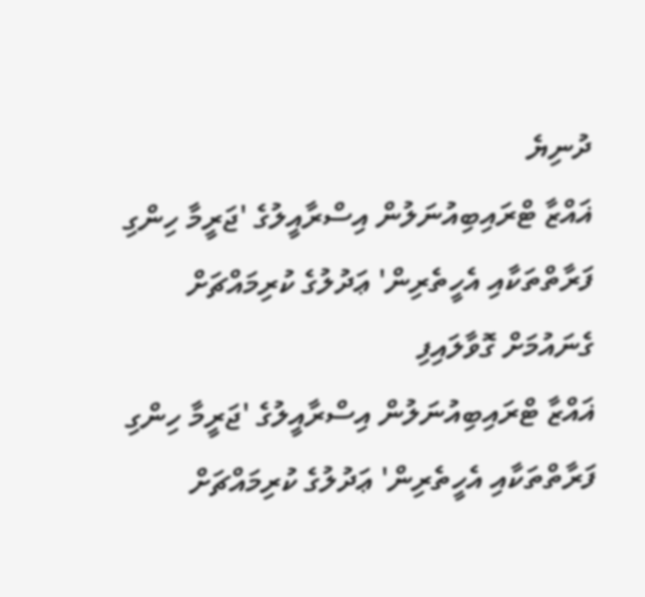ދުނިޔެ
ޣައްޒާ ޓްރައިބިއުނަލުން އިސްރާއީލުގެ 'ޖަރީމާ ހިންގި ފަރާތްތަކާއި އެހީތެރިން' ޢަދުލުގެ ކުރިމައްޗަށް ގެނައުމަށް ގޮވާލައިފި
ޣައްޒާ ޓްރައިބިއުނަލުން އިސްރާއީލުގެ 'ޖަރީމާ ހިންގި ފަރާތްތަކާއި އެހީތެރިން' ޢަދުލުގެ ކުރިމައްޗަށް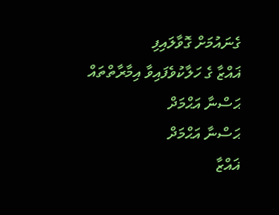ގެނައުމަށް ގޮވާލައިފި
ޣައްޒާ ގެ ހަލާކުވެފައިވާ އިމާރާތްތައް
ޙަސްނާ އަޙްމަދް
ޙަސްނާ އަޙްމަދް
ޣައްޒާ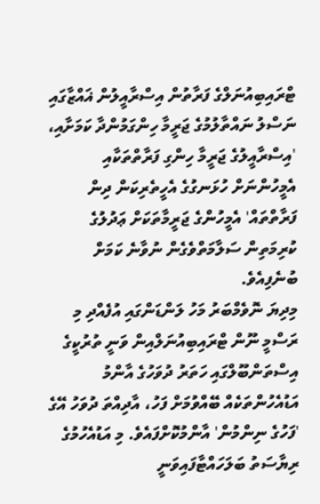ޓްރައިބިއުނަލްގެ ފަރާތުން އިސްރާއީލުން ޣައްޒާގައި ނަސްލު ނައްތާލުމުގެ ޖަރީމާ ހިންގަމުންދާ ކަމަށާއި، 'އިސްރާއީލުގެ ޖަރީމާ ހިންގި ފަރާތްތަކާއި އެމީހުންނަށް ހުޅަނގުގެ އެހީތެރިކަން ދިން ފަރާތްތައް' އެމީހުންގެ ޖަރީމާތަކަށް ޢަދުލުގެ ކުރިމަތިން ސަލާމަތްވެގެން ނުވާނެ ކަމަށް ބުނެފިއެވެ.
މިދިޔަ ނޮވެމްބަރު މަހު ލަންޑަންގައި އުފެއްދި މި ރަސްމީ ނޫން ޓްރައިބިއުނަލްއިން ވަނީ ތުރުކީގެ އިސްތަންބޫލްގައި ހަތަރު ދުވަހުގެ އާންމު އަޑުއެހުންތަކެއް ބޭއްވުމަށް ފަހު، އާދިއްތަ ދުވަހު އޭގެ 'ފަހުގެ ނިންމުން' އާންމުކޮށްފައެވެ. މި އަޑުއެހުމުގެ ރިޔާސަތު ބަލަހައްޓާފައިވަނީ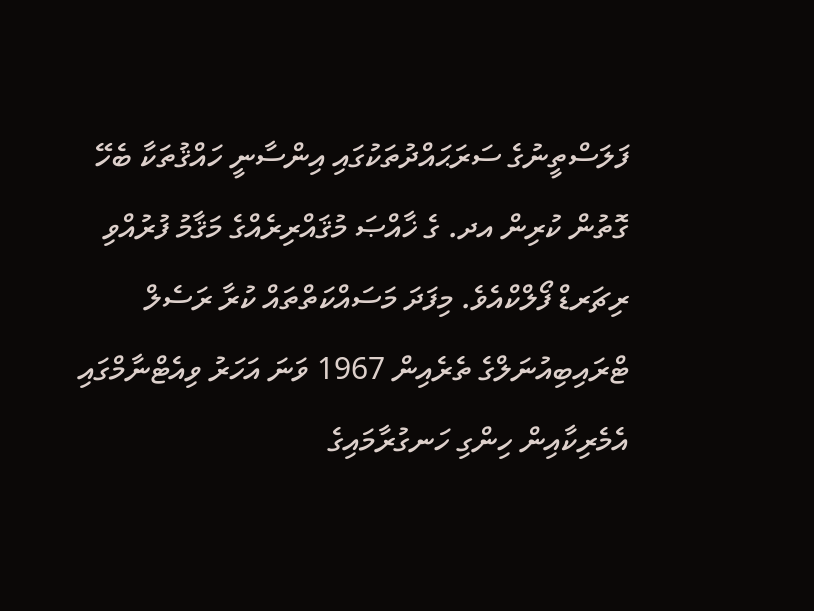ފަލަސްތީނުގެ ސަރަޙައްދުތަކުގައި އިންސާނީ ހައްޤުތަކާ ބެހޭ ގޮތުން ކުރިން އދ. ގެ ޚާއްޞަ މުޤައްރިރެއްގެ މަޤާމު ފުރުއްވި ރިޗަރޑް ފޯލްކްއެވެ. މިފަދަ މަސައްކަތްތައް ކުރާ ރަސެލް ޓްރައިބިއުނަލްގެ ތެރެއިން 1967 ވަނަ އަހަރު ވިއެޓްނާމްގައި އެމެރިކާއިން ހިންގި ހަނގުރާމައިގެ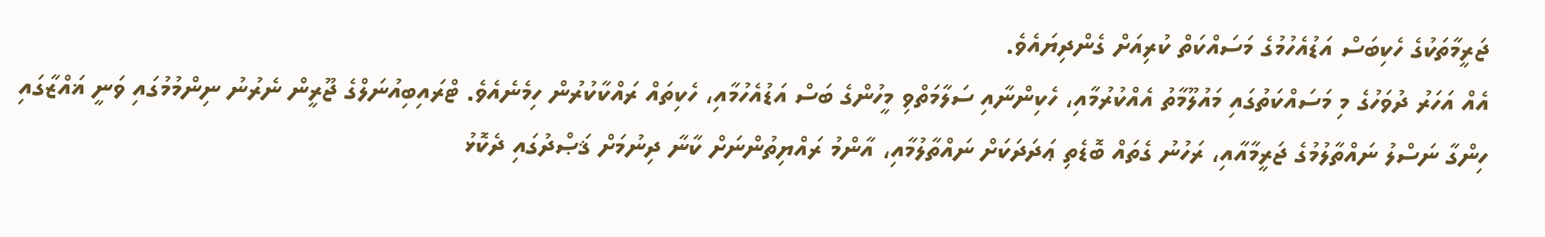ޖަރީމާތަކުގެ ހެކިބަސް އަޑުއެހުމުގެ މަސައްކަތް ކުރިއަށް ގެންދިޔައެވެ.
އެއް އަހަރު ދުވަހުގެ މި މަސައްކަތުގައި މައުލޫމާތު އެއްކުރުމާއި، ހެކިންނާއި ސަލާމަތްވި މީހުންގެ ބަސް އަޑުއެހުމާއި، ހެކިތައް ރައްކާކުރުން ހިމެނެއެވެ. ޓްރައިބިއުނަލްގެ ޖޫރީން ނެރުނު ނިންމުމުގައި ވަނީ ޣައްޒާގައި ހިންގާ ނަސްލު ނައްތާލުމުގެ ޖަރީމާއާއި، ރަހުނު ގެތައް ބޮޑެތި ޢަދަދަކަށް ނައްތާލުމާއި، އާންމު ރައްޔިތުންނަށް ކާނާ ދިނުމަށް ޤަޞްދުގައި ދެކޮޅު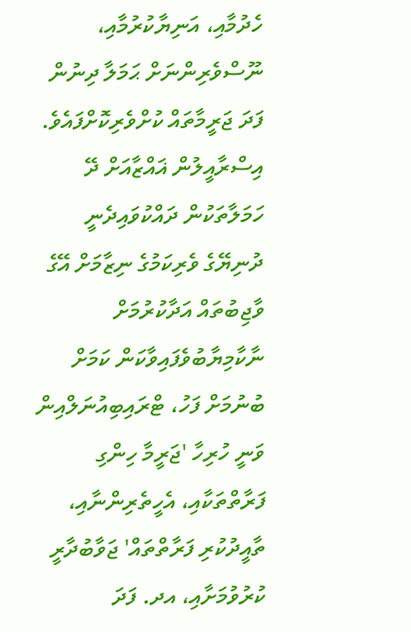ހެދުމާއި، އަނިޔާކުރުމާއި، ނޫސްވެރިންނަށް ޙަމަލާ ދިނުން ފަދަ ޖަރީމާތައް ކުށްވެރިކޮށްފައެވެ.
އިސްރާއީލުން ޣައްޒާއަށް ދޭ ހަމަލާތަކުން ދައްކުވައިދެނީ ދުނިޔޭގެ ވެރިކަމުގެ ނިޒާމަށް އޭގެ ވާޖިބުތައް އަދާކުރުމަށް ނާކާމިޔާބުވެފައިވާކަން ކަމަށް ބުނުމަށް ފަހު، ޓްރައިބިއުނަލްއިން ވަނީ ހުރިހާ 'ޖަރީމާ ހިންގި ފަރާތްތަކާއި، އެހީތެރިންނާއި، ތާއީދުކުރި ފަރާތްތައް' ޖަވާބުދާރީ ކުރުވުމަށާއި، އދ. ފަދަ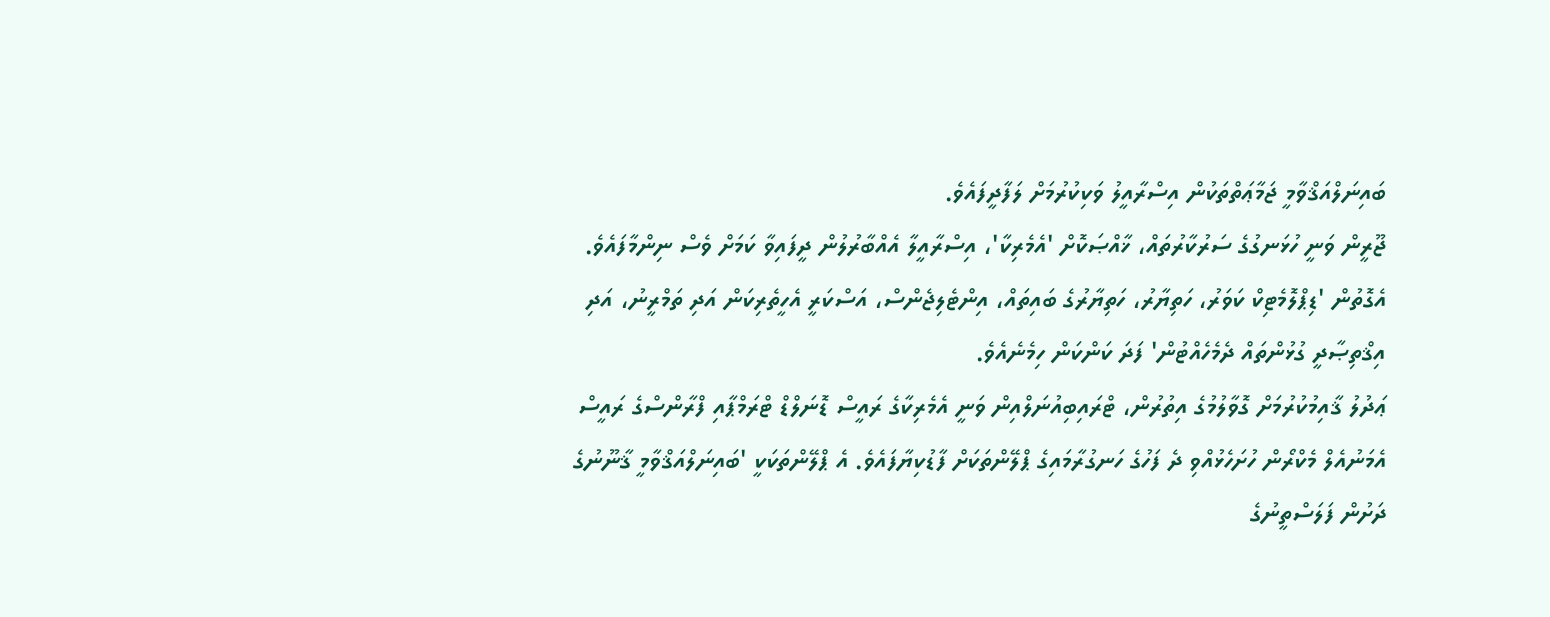ބައިނަލްއަޤްވާމީ ޖަމާޢަތްތަކުން އިސްރާއީލު ވަކިކުރުމަށް ލަފާދީފައެވެ.
ޖޫރީން ވަނީ ހުޅަނގުގެ ސަރުކާރުތައް، ޚާއްޞަކޮށް 'އެމެރިކާ'، އިސްރާއީލާ އެއްބާރުލުން ދީފައިވާ ކަމަށް ވެސް ނިންމާފައެވެ. އެގޮތުން 'ޑިޕްލޮމެޓިކް ކަވަރު، ހަތިޔާރު، ހަތިޔާރުގެ ބައިތައް، އިންޓެލިޖެންސް، އަސްކަރީ އެހީތެރިކަން އަދި ތަމްރީނު، އަދި އިޤްތިޞާދީ ގުޅުންތައް ދެމެހެއްޓުން' ފަދަ ކަންކަން ހިމެނެއެވެ.
ޢަދުލު ޤާއިމުކުރުމަށް ގޮވާލުމުގެ އިތުރުން، ޓްރައިބިއުނަލްއިން ވަނީ އެމެރިކާގެ ރައީސް ޑޮނަލްޑް ޓްރަމްޕާއި ފްރާންސްގެ ރައީސް އެމަނުއެލް މެކްރޯން ހުށަހެޅުއްވި ދެ ފަހުގެ ހަނގުރާމައިގެ ޕްލޭންތަކަށް ފާޑުކިޔާފައެވެ. އެ ޕްލޭންތަކަކީ 'ބައިނަލްއަޤްވާމީ ޤާނޫނުގެ ދަށުން ފަލަސްތީނުގެ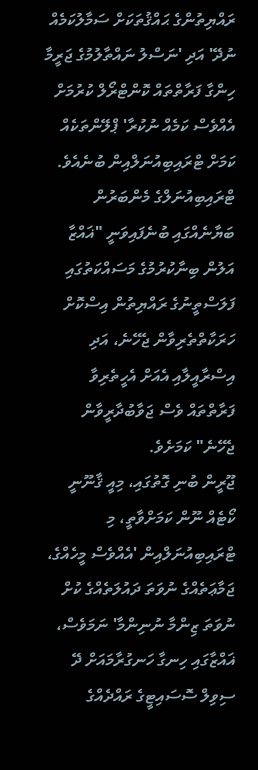ރައްޔިތުންގެ ޙައްޤުތަކަށް ސަމާލުކަމެއް ނުދޭ' އަދި 'ނަސްލު ނައްތާލުމުގެ ޖަރީމާ ހިންގާ ފަރާތްތައް ކޮންޓްރޯލް ކުރުމަށް އެއްވެސް ކަމެއް ނުކުރާ' ޕްލޭންތަކެއް ކަމަށް ޓްރައިބިއުނަލްއިން ބުނެއެވެ.
ޓްރައިބިއުނަލްގެ މެންބަރުން ބަޔާނެއްގައި ބުނެފައިވަނީ "ޣައްޒާ އަލުން ބިނާކުރުމުގެ މަސައްކަތުގައި ފަލަސްތީނުގެ ރައްޔިތުން އިސްކޮށް ހަރަކާތްތެރިވާން ޖެހޭނެ، އަދި އިސްރާއީލާއި އެއަށް އެހީތެރިވާ ފަރާތްތައް ވެސް ޖަވާބުދާރީވާން ޖެހޭނެ" ކަމަށެވެ.
ޖޫރީން ބުނި ގޮތުގައި، މިއީ ޤާނޫނީ ކޯޓެއް ނޫން ކަމަށްވާތީ، މި ޓްރައިބިއުނަލްއިން 'އެއްވެސް މީހެއްގެ، ޖަމާޢަތެއްގެ ނުވަތަ ދައުލަތެއްގެ ކުށް ނުވަތަ ޒިންމާ ނުނިންމާ' ނަމަވެސް، ޣައްޒާގައި ހިނގާ ހަނގުރާމައަށް ދޭ ސިވިލް ސޮސައިޓީގެ ރައްދެއްގެ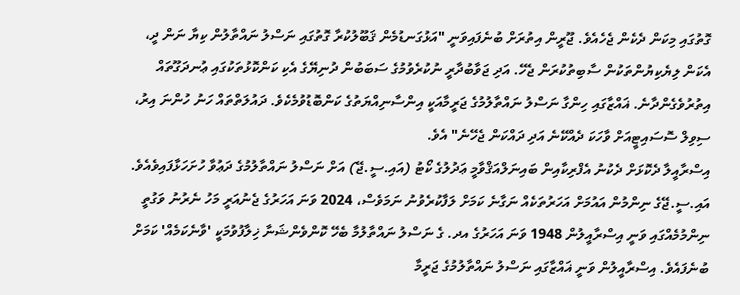ގޮތުގައި މިކަން ދެކެން ޖެހެއެވެ. ޖޫރީން އިތުރަށް ބުނެފައިވަނީ "އަޅުގަނޑުމެން ޤަބޫލުކުރާ ގޮތުގައި ނަސްލު ނައްތާލުން ކިޔާ ނަން ދީ، އެކަން ލިޔެކިޔުންތަކުން ސާބިތުކުރަން ޖެހޭ. އަދި ޖަވާބުދާރީ ނުކުރެވުމުގެ ސަބަބުން ދުނިޔޭގެ އެކި ކަންކޮޅުތަކުގައި ޢުނދަގޫތައް އިތުރުވެގެންދާނެ. ޣައްޒާގައި ހިންގާ ނަސްލު ނައްތާލުމުގެ ޖަރީމާއަކީ އިންސާނިއްޔަތުގެ ކަންބޮޑުވުމެކެވެ. ދައުލަތްތައް ހަނު ހުންނަ އިރު، ސިވިލް ސޮސައިޓީއަށް ވާހަކަ ދެއްކޭނެ އަދި ދައްކަން ޖެހޭނެ" އެވެ.
އިސްރާއީލާ ދެކޮޅަށް ދެކުނު އެފްރިކާއިން ބައިނަލްއަޤްވާމީ ޢަދުލުގެ ކޯޓު (އައި.ސީ.ޖޭ) އަށް ނަސްލު ނައްތާލުމުގެ ދަޢުވާ ހުށަހަޅާފައިވެއެވެ. އައި.ސީ.ޖޭގެ ނިންމުން އައުމަށް އަހަރުތަކެއް ނަގާނެ ކަމަށް ލަފާކުރެވުނު ނަމަވެސް، 2024 ވަނަ އަހަރުގެ ޖެނުއަރީ މަހު ނެރުނު ވަގުތީ ނިންމުމެއްގައި ވަނީ އިސްރާއީލުން 1948 ވަނަ އަހަރުގެ އދ. ގެ ނަސްލު ނައްތާލުމާ ބެހޭ ކޮންވެންޝަނާ ޚިލާފުވުމަކީ 'ވާނެކަމެއް' ކަމަށް ބުނެފައެވެ. އިސްރާއީލުން ވަނީ ޣައްޒާގައި ނަސްލު ނައްތާލުމުގެ ޖަރީމާ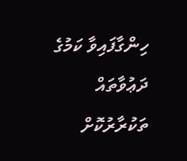ހިންގާފައިވާ ކަމުގެ ދަޢުވާތައް ތަކުރާރުކޮށް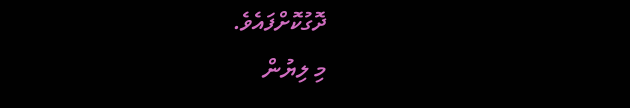ދޮގުކޮށްފައެވެ.
މި ލިޔުން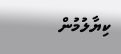ކިޔާލުމުން